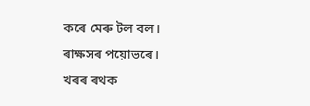কৰে মেৰু টল বল।
ৰাক্ষসৰ পয়োভৰে।
খৰৰ ৰথক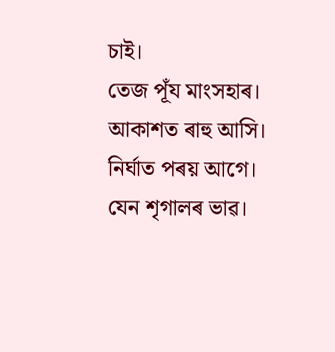চাই।
তেজ পূঁয মাংসহাৰ।
আকাশত ৰাহু আসি।
নিৰ্ঘাত পৰয় আগে।
যেন শৃগালৰ ভাৱ।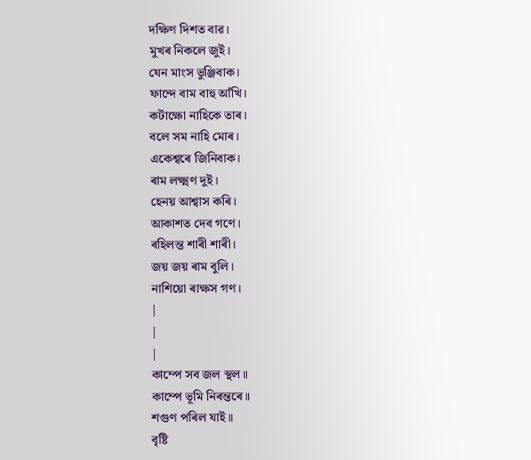দক্ষিণ দিশত বাৱ।
মুখৰ নিকলে জুই।
যেন মাংস ভুঞ্জিবাক।
ফান্দে বাম বাহু আঁখি।
কটাক্ষো নাহিকে তাৰ।
বলে সম নাহি মোৰ।
একেশ্বৰে জিনিবাক।
ৰাম লক্ষ্মণ দুই।
হেনয় আশ্বাস কৰি।
আকাশত দেব গণে।
ৰহিলন্ত শাৰী শাৰী।
জয় জয় ৰাম বুলি।
নাশিয়ো ৰাক্ষস গণ।
|
|
|
কাম্পে সব জল স্থল॥
কাম্পে ভূমি নিৰন্তৰে॥
শগুণ পৰিল যাই॥
বৃষ্টি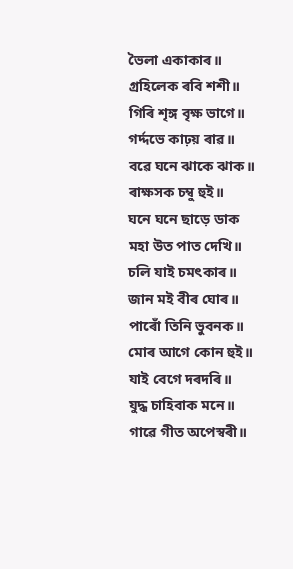ভৈলা একাকাৰ॥
গ্ৰহিলেক ৰবি শশী॥
গিৰি শৃঙ্গ বৃক্ষ ভাগে॥
গৰ্দ্দভে কাঢ়য় ৰাৱ॥
বৱে ঘনে ঝাকে ঝাক॥
ৰাক্ষসক চম্বু হুই॥
ঘনে ঘনে ছাড়ে ডাক
মহা উত পাত দেখি॥
চলি যাই চমৎকাৰ॥
জান মই বীৰ ঘোৰ॥
পাৰোঁ তিনি ভুবনক॥
মোৰ আগে কোন হুই॥
যাই বেগে দৰদৰি॥
যুদ্ধ চাহিবাক মনে॥
গাৱে গীত অপেস্বৰী॥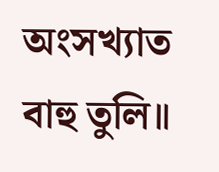অংসখ্যাত বাহু তুলি॥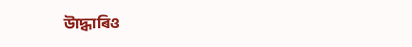উাদ্ধাৰিও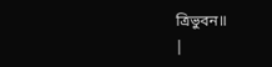ত্ৰিভুবন॥
|